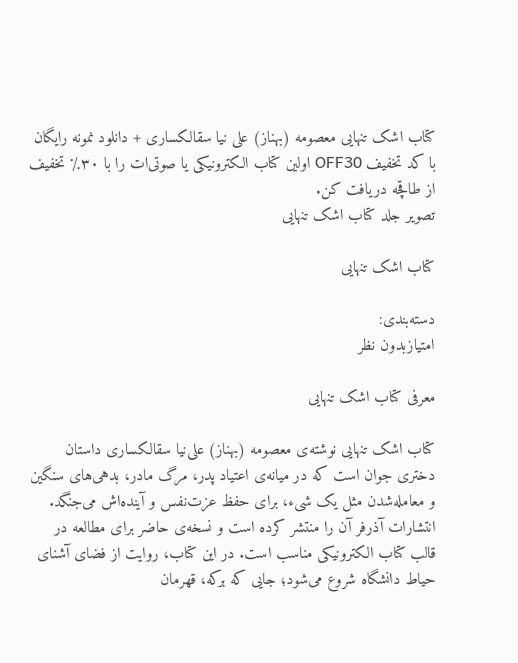کتاب اشک تنهایی معصومه (بهناز) علی نیا سقالکساری + دانلود نمونه رایگان
با کد تخفیف OFF30 اولین کتاب الکترونیکی یا صوتی‌ات را با ۳۰٪ تخفیف از طاقچه دریافت کن.
تصویر جلد کتاب اشک تنهایی

کتاب اشک تنهایی

دسته‌بندی:
امتیازبدون نظر

معرفی کتاب اشک تنهایی

کتاب اشک تنهایی نوشته‌ی معصومه (بهناز) علی‌نیا سقالکساری داستان دختری جوان است که در میانه‌ی اعتیاد پدر، مرگ مادر، بدهی‌های سنگین و معامله‌شدن مثل یک شیء، برای حفظ عزت‌نفس و آینده‌اش می‌جنگد. انتشارات آذرفر آن را منتشر کرده است و نسخه‌ی حاضر برای مطالعه در قالب کتاب الکترونیکی مناسب است. در این کتاب، روایت از فضای آشنای حیاط دانشگاه شروع می‌شود؛ جایی که برکه، قهرمان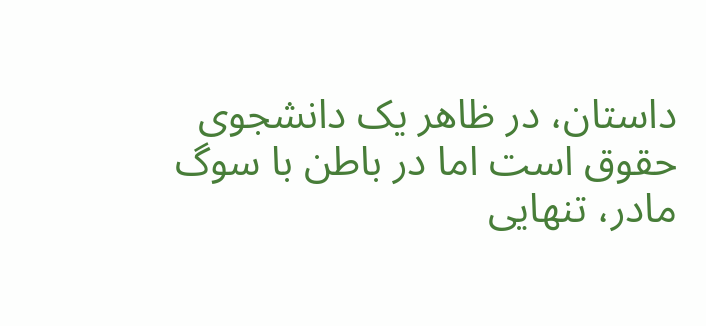داستان، در ظاهر یک دانشجوی حقوق است اما در باطن با سوگ مادر، تنهایی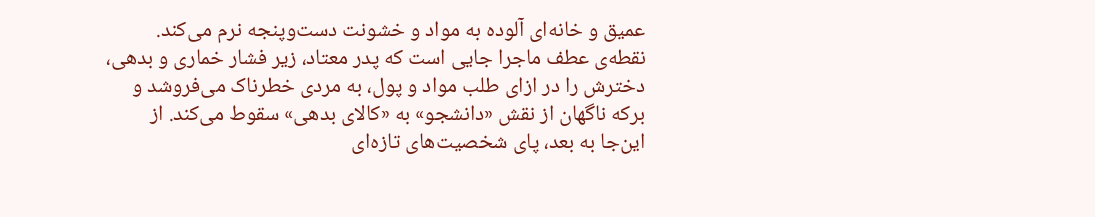عمیق و خانه‌ای آلوده به مواد و خشونت دست‌وپنجه نرم می‌کند. نقطه‌ی عطف ماجرا جایی است که پدر معتاد، زیر فشار خماری و بدهی، دخترش را در ازای طلب مواد و پول، به مردی خطرناک می‌فروشد و برکه ناگهان از نقش «دانشجو» به «کالای بدهی» سقوط می‌کند. از این‌جا به بعد، پای شخصیت‌های تازه‌ای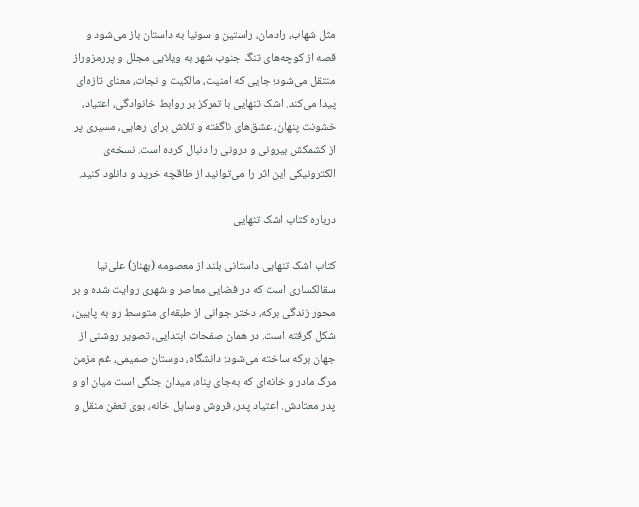مثل شهاب، رادمان، راستین و سونیا به داستان باز می‌شود و قصه از کوچه‌های تنگ جنوب شهر به ویلایی مجلل و پررمزوراز منتقل می‌شود؛ جایی که امنیت، مالکیت و نجات، معنای تازه‌ای پیدا می‌کند. اشک تنهایی با تمرکز بر روابط خانوادگی، اعتیاد، خشونت پنهان، عشق‌های ناگفته و تلاش برای رهایی، مسیری پر از کشمکش بیرونی و درونی را دنبال کرده است. نسخه‌ی الکترونیکی این اثر را می‌توانید از طاقچه خرید و دانلود کنید.

درباره کتاب اشک تنهایی

کتاب اشک تنهایی داستانی بلند از معصومه (بهناز) علی‌نیا سقالکساری است که در فضایی معاصر و شهری روایت شده و بر محور زندگی برکه، دختر جوانی از طبقه‌ای متوسط رو به پایین، شکل گرفته است. در همان صفحات ابتدایی، تصویر روشنی از جهان برکه ساخته می‌شود: دانشگاه، دوستان صمیمی، غم مزمن مرگ مادر و خانه‌ای که به‌جای پناه، میدان جنگی است میان او و پدر معتادش. اعتیاد پدر، فروش وسایل خانه، بوی تعفن منقل و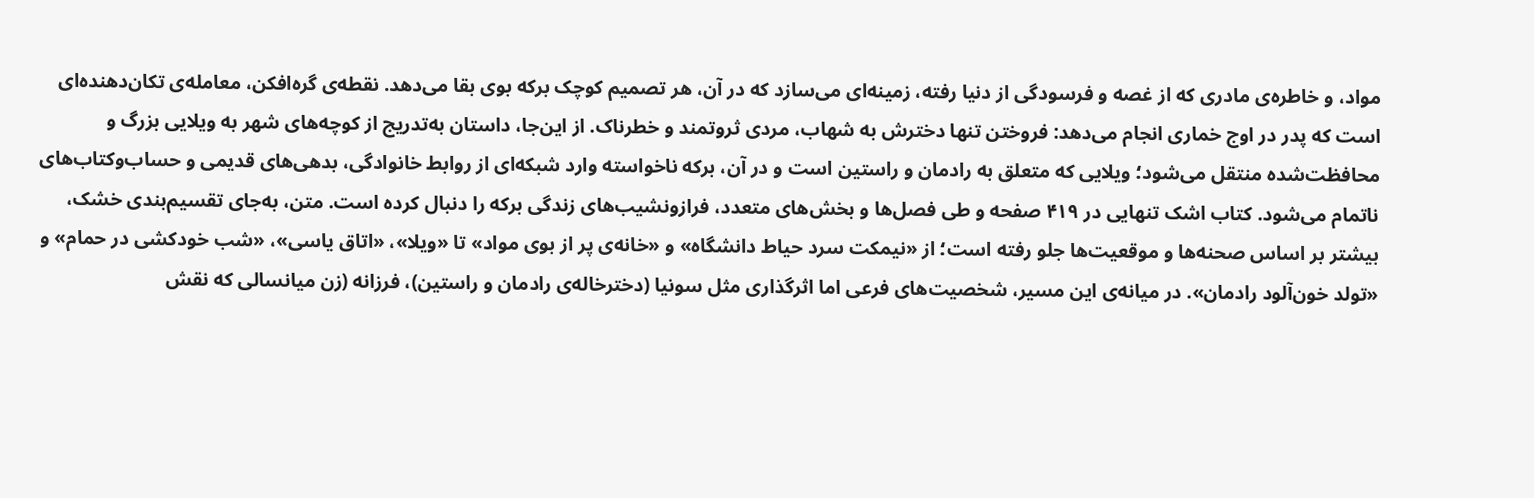مواد، و خاطره‌ی مادری که از غصه و فرسودگی از دنیا رفته، زمینه‌ای می‌سازد که در آن، هر تصمیم کوچک برکه بوی بقا می‌دهد. نقطه‌ی گره‌افکن، معامله‌ی تکان‌دهنده‌ای است که پدر در اوج خماری انجام می‌دهد: فروختن تنها دخترش به شهاب، مردی ثروتمند و خطرناک. از این‌جا، داستان به‌تدریج از کوچه‌های شهر به ویلایی بزرگ و محافظت‌شده منتقل می‌شود؛ ویلایی که متعلق به رادمان و راستین است و در آن، برکه ناخواسته وارد شبکه‌ای از روابط خانوادگی، بدهی‌های قدیمی و حساب‌وکتاب‌های ناتمام می‌شود. کتاب اشک تنهایی در ۴۱۹ صفحه و طی فصل‌ها و بخش‌های متعدد، فرازونشیب‌های زندگی برکه را دنبال کرده است. متن، به‌جای تقسیم‌بندی خشک، بیشتر بر اساس صحنه‌ها و موقعیت‌ها جلو رفته است؛ از «نیمکت سرد حیاط دانشگاه» و «خانه‌ی پر از بوی مواد» تا «ویلا»، «اتاق یاسی»، «شب خودکشی در حمام» و «تولد خون‌آلود رادمان». در میانه‌ی این مسیر، شخصیت‌های فرعی اما اثرگذاری مثل سونیا (دخترخاله‌ی رادمان و راستین)، فرزانه (زن میانسالی که نقش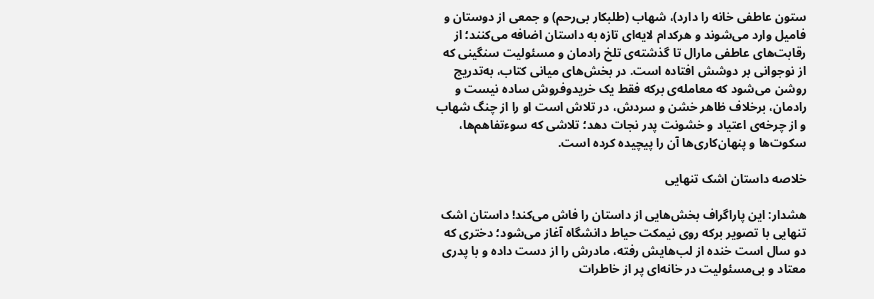ستون عاطفی خانه را دارد)، شهاب (طلبکار بی‌رحم) و جمعی از دوستان و فامیل وارد می‌شوند و هرکدام لایه‌ای تازه به داستان اضافه می‌کنند؛ از رقابت‌های عاطفی مارال تا گذشته‌ی تلخ رادمان و مسئولیت سنگینی که از نوجوانی بر دوشش افتاده است. در بخش‌های میانی کتاب، به‌تدریج روشن می‌شود که معامله‌ی برکه فقط یک خریدوفروش ساده نیست و رادمان، برخلاف ظاهر خشن و سردش، در تلاش است او را از چنگ شهاب و از چرخه‌ی اعتیاد و خشونت پدر نجات دهد؛ تلاشی که سوءتفاهم‌ها، سکوت‌ها و پنهان‌کاری‌ها آن را پیچیده کرده است.

خلاصه داستان اشک تنهایی

هشدار: این پاراگراف بخش‌هایی از داستان را فاش می‌کند! داستان اشک تنهایی با تصویر برکه روی نیمکت حیاط دانشگاه آغاز می‌شود؛ دختری که دو سال است خنده از لب‌هایش رفته، مادرش را از دست داده و با پدری معتاد و بی‌مسئولیت در خانه‌ای پر از خاطرات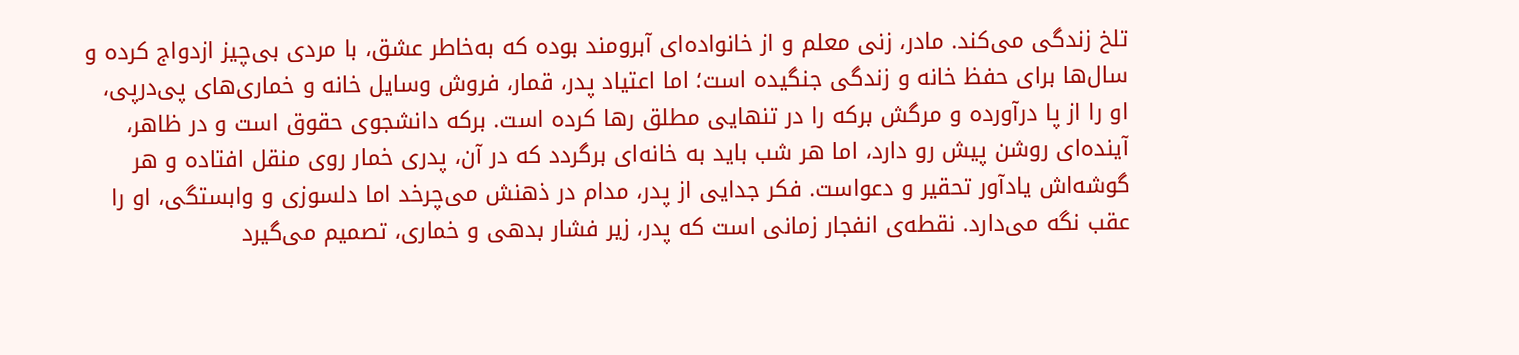تلخ زندگی می‌کند. مادر، زنی معلم و از خانواده‌ای آبرومند بوده که به‌خاطر عشق، با مردی بی‌چیز ازدواج کرده و سال‌ها برای حفظ خانه و زندگی جنگیده است؛ اما اعتیاد پدر، قمار، فروش وسایل خانه و خماری‌های پی‌درپی، او را از پا درآورده و مرگش برکه را در تنهایی مطلق رها کرده است. برکه دانشجوی حقوق است و در ظاهر، آینده‌ای روشن پیش رو دارد، اما هر شب باید به خانه‌ای برگردد که در آن، پدری خمار روی منقل افتاده و هر گوشه‌اش یادآور تحقیر و دعواست. فکر جدایی از پدر، مدام در ذهنش می‌چرخد اما دلسوزی و وابستگی، او را عقب نگه می‌دارد. نقطه‌ی انفجار زمانی است که پدر، زیر فشار بدهی و خماری، تصمیم می‌گیرد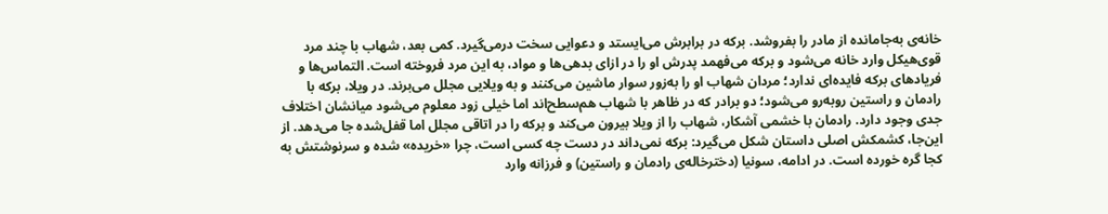خانه‌ی به‌جامانده از مادر را بفروشد. برکه در برابرش می‌ایستد و دعوایی سخت درمی‌گیرد. کمی بعد، شهاب با چند مرد قوی‌هیکل وارد خانه می‌شود و برکه می‌فهمد پدرش او را در ازای بدهی‌ها و مواد، به این مرد فروخته است. التماس‌ها و فریادهای برکه فایده‌ای ندارد؛ مردان شهاب او را به‌زور سوار ماشین می‌کنند و به ویلایی مجلل می‌برند. در ویلا، برکه با رادمان و راستین روبه‌رو می‌شود؛ دو برادر که در ظاهر با شهاب هم‌سطح‌اند اما خیلی زود معلوم می‌شود میانشان اختلاف جدی وجود دارد. رادمان با خشمی آشکار، شهاب را از ویلا بیرون می‌کند و برکه را در اتاقی مجلل اما قفل‌شده جا می‌دهد. از این‌جا، کشمکش اصلی داستان شکل می‌گیرد: برکه نمی‌داند در دست چه کسی است، چرا «خریده» شده و سرنوشتش به کجا گره خورده است. در ادامه، سونیا (دخترخاله‌ی رادمان و راستین) و فرزانه وارد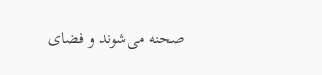صحنه می‌شوند و فضای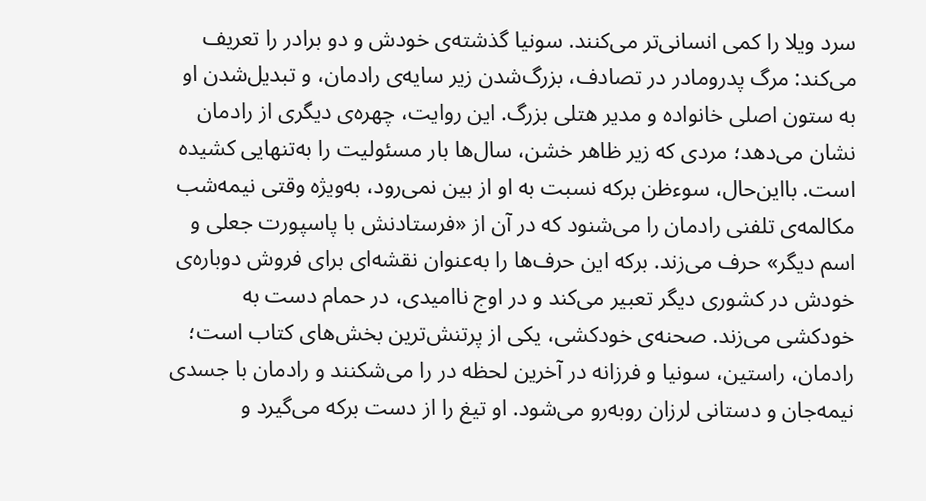سرد ویلا را کمی انسانی‌تر می‌کنند. سونیا گذشته‌ی خودش و دو برادر را تعریف می‌کند: مرگ پدرومادر در تصادف، بزرگ‌شدن زیر سایه‌ی رادمان، و تبدیل‌شدن او به ستون اصلی خانواده و مدیر هتلی بزرگ. این روایت، چهره‌ی دیگری از رادمان نشان می‌دهد؛ مردی که زیر ظاهر خشن، سال‌ها بار مسئولیت را به‌تنهایی کشیده است. بااین‌حال، سوءظن برکه نسبت به او از بین نمی‌رود، به‌ویژه وقتی نیمه‌شب مکالمه‌ی تلفنی رادمان را می‌شنود که در آن از «فرستادنش با پاسپورت جعلی و اسم دیگر» حرف می‌زند. برکه این حرف‌ها را به‌عنوان نقشه‌ای برای فروش دوباره‌ی خودش در کشوری دیگر تعبیر می‌کند و در اوج ناامیدی، در حمام دست به خودکشی می‌زند. صحنه‌ی خودکشی، یکی از پرتنش‌ترین بخش‌های کتاب است؛ رادمان، راستین، سونیا و فرزانه در آخرین لحظه در را می‌شکنند و رادمان با جسدی نیمه‌جان و دستانی لرزان روبه‌رو می‌شود. او تیغ را از دست برکه می‌گیرد و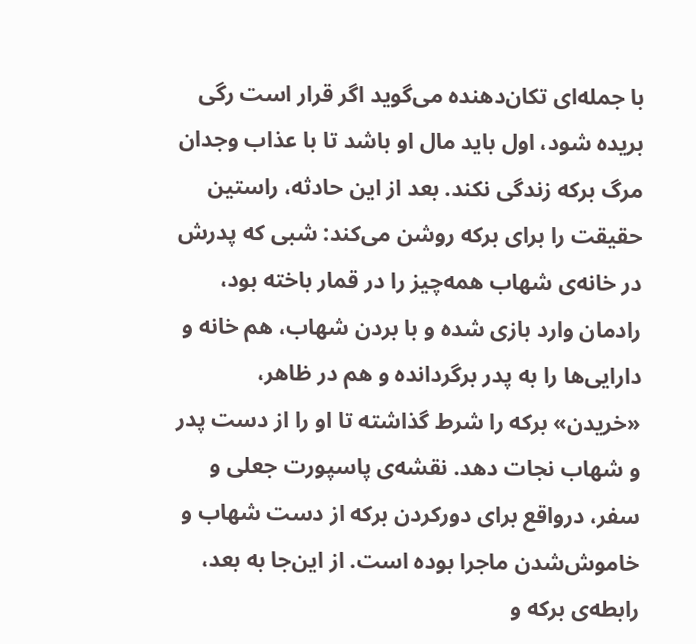با جمله‌ای تکان‌دهنده می‌گوید اگر قرار است رگی بریده شود، اول باید مال او باشد تا با عذاب وجدان مرگ برکه زندگی نکند. بعد از این حادثه، راستین حقیقت را برای برکه روشن می‌کند: شبی که پدرش در خانه‌ی شهاب همه‌چیز را در قمار باخته بود، رادمان وارد بازی شده و با بردن شهاب، هم خانه و دارایی‌ها را به پدر برگردانده و هم در ظاهر، «خریدن» برکه را شرط گذاشته تا او را از دست پدر و شهاب نجات دهد. نقشه‌ی پاسپورت جعلی و سفر، درواقع برای دورکردن برکه از دست شهاب و خاموش‌شدن ماجرا بوده است. از این‌جا به بعد، رابطه‌ی برکه و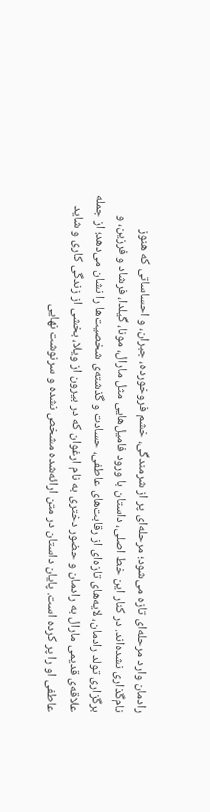رادمان وارد مرحله‌ای تازه می‌شود؛ مرحله‌ای پر از شرمندگی، خشم فروخورده، جبران، و احساساتی که هنوز نام‌گذاری نشده‌اند. در کنار این خط اصلی، داستان با ورود فامیل‌هایی مثل مارال، مونا، گیلدا، فرشاد و فرزین، و برگزاری تولد رادمان، لایه‌های تازه‌ای از رقابت‌های عاطفی، حسادت و گذشته‌ی شخصیت‌ها را نشان می‌دهد؛ از جمله علاقه‌ی قدیمی مارال به رادمان و حضور دختری به نام ارغوان که در بیرون از ویلا، بخشی از زندگی کاری و شاید عاطفی او را پر کرده است. پایان داستان در متن ارائه‌شده مشخص نشده و سرنوشت نهایی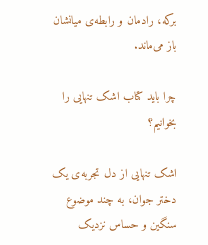برکه، رادمان و رابطه‌ی میانشان باز می‌ماند.

چرا باید کتاب اشک تنهایی را بخوانیم؟

اشک تنهایی از دل تجربه‌ی یک دختر جوان، به چند موضوع سنگین و حساس نزدیک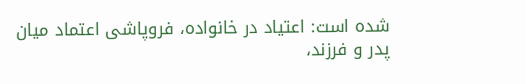شده است: اعتیاد در خانواده، فروپاشی اعتماد میان پدر و فرزند،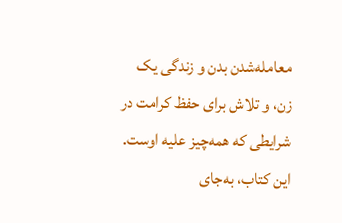معامله‌شدن بدن و زندگی یک زن، و تلاش برای حفظ کرامت در شرایطی که همه‌چیز علیه اوست. این کتاب، به‌جای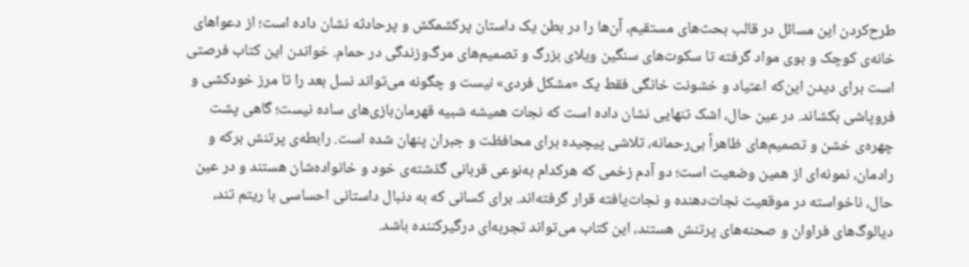طرح‌کردن این مسائل در قالب بحث‌های مستقیم، آن‌ها را در بطن یک داستان پرکشمکش و پرحادثه نشان داده است؛ از دعواهای خانه‌ی کوچک و بوی مواد گرفته تا سکوت‌های سنگین ویلای بزرگ و تصمیم‌های مرگ‌وزندگی در حمام. خواندن این کتاب فرصتی است برای دیدن این‌که اعتیاد و خشونت خانگی فقط یک «مشکل فردی» نیست و چگونه می‌تواند نسل بعد را تا مرز خودکشی و فروپاشی بکشاند. در عین حال، اشک تنهایی نشان داده است که نجات همیشه شبیه قهرمان‌بازی‌های ساده نیست؛ گاهی پشت چهره‌ی خشن و تصمیم‌های ظاهراً بی‌رحمانه، تلاشی پیچیده برای محافظت و جبران پنهان شده است. رابطه‌ی پرتنش برکه و رادمان، نمونه‌ای از همین وضعیت است؛ دو آدم زخمی که هرکدام به‌نوعی قربانی گذشته‌ی خود و خانواده‌شان هستند و در عین حال، ناخواسته در موقعیت نجات‌دهنده و نجات‌یافته قرار گرفته‌اند. برای کسانی که به دنبال داستانی احساسی با ریتم تند، دیالوگ‌های فراوان و صحنه‌های پرتنش هستند، این کتاب می‌تواند تجربه‌ای درگیرکننده باشد.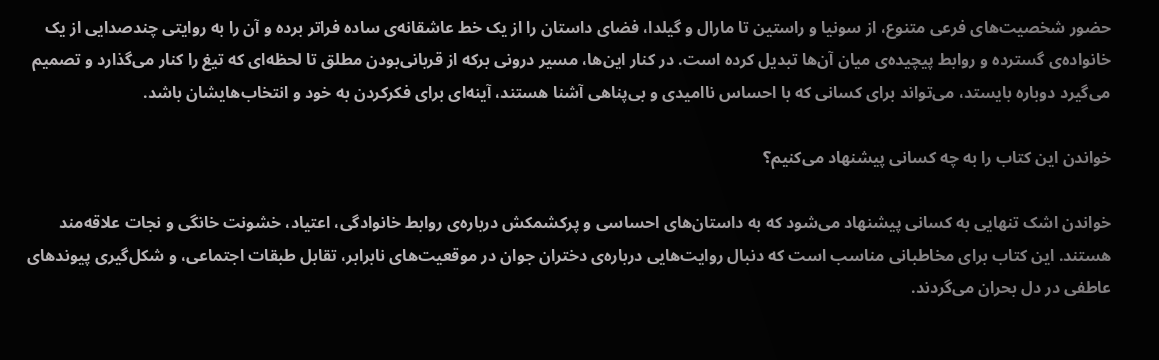حضور شخصیت‌های فرعی متنوع، از سونیا و راستین تا مارال و گیلدا، فضای داستان را از یک خط عاشقانه‌ی ساده فراتر برده و آن را به روایتی چندصدایی از یک خانواده‌ی گسترده و روابط پیچیده‌ی میان آن‌ها تبدیل کرده است. در کنار این‌ها، مسیر درونی برکه از قربانی‌بودن مطلق تا لحظه‌ای که تیغ را کنار می‌گذارد و تصمیم می‌گیرد دوباره بایستد، می‌تواند برای کسانی که با احساس ناامیدی و بی‌پناهی آشنا هستند، آینه‌ای برای فکرکردن به خود و انتخاب‌هایشان باشد.

خواندن این کتاب را به چه کسانی پیشنهاد می‌کنیم؟

خواندن اشک تنهایی به کسانی پیشنهاد می‌شود که به داستان‌های احساسی و پرکشمکش درباره‌ی روابط خانوادگی، اعتیاد، خشونت خانگی و نجات علاقه‌مند هستند. این کتاب برای مخاطبانی مناسب است که دنبال روایت‌هایی درباره‌ی دختران جوان در موقعیت‌های نابرابر، تقابل طبقات اجتماعی، و شکل‌گیری پیوندهای عاطفی در دل بحران می‌گردند.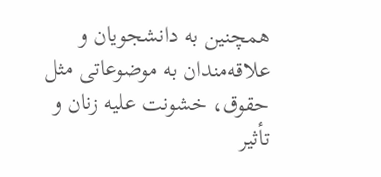همچنین به دانشجویان و علاقه‌مندان به موضوعاتی مثل حقوق، خشونت علیه زنان و تأثیر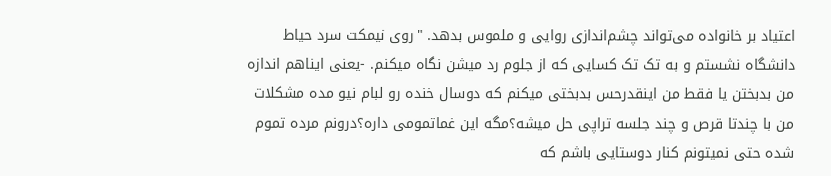اعتیاد بر خانواده می‌تواند چشم‌اندازی روایی و ملموس بدهد. "روی نیمکت سرد حیاط دانشگاه نشستم و به تک تک کسایی که از جلوم رد میشن نگاه میکنم. -یعنی ایناهم اندازه من بدبختن یا فقط من اینقدرحس بدبختی میکنم که دوسال خنده رو لبام نیو مده مشکلات من با چندتا قرص و چند جلسه تراپی حل میشه؟مگه این غماتمومی داره؟درونم مرده تموم شده حتی نمیتونم کنار دوستایی باشم که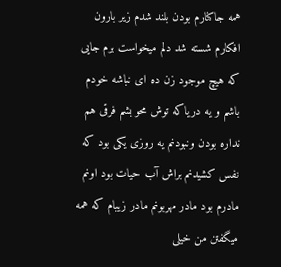همه جاکنارم بودن بلند شدم زیر بارون افکارم شسته شد دلم میخواست برم جایی که هیچ موجود زن ده ای نباشه خودم باشم و یه دریاکه توش محو بشم فرقی هم نداره بودن ونبودنم یه روزی یکی بود که نفس کشیدنم براش آب حیات بود اونم مادرم بود مادر مهربونم مادر زیبام که همه میگفتن من خیلی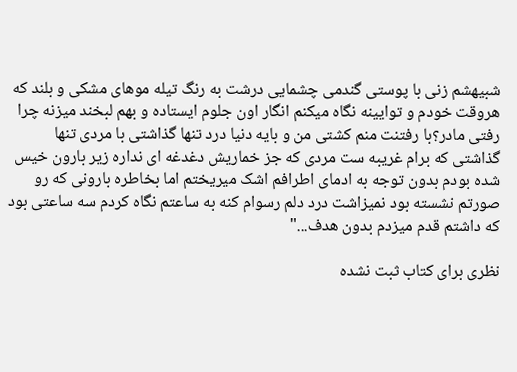شبیهشم زنی با پوستی گندمی چشمایی درشت به رنگ تیله موهای مشکی و بلند که هروقت خودم و توایینه نگاه میکنم انگار اون جلوم ایستاده و بهم لبخند میزنه چرا رفتی مادر؟با رفتنت منم کشتی من و بایه دنیا درد تنها گذاشتی با مردی تنها گذاشتی که برام غریبه ست مردی که جز خماریش دغدغه ای نداره زیر بارون خیس شده بودم بدون توجه به ادمای اطرافم اشک میریختم اما بخاطره بارونی که رو صورتم نشسته بود نمیزاشت درد دلم رسوام کنه به ساعتم نگاه کردم سه ساعتی بود که داشتم قدم میزدم بدون هدف..."

نظری برای کتاب ثبت نشده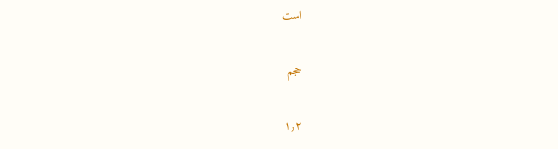است

حجم

۱٫۲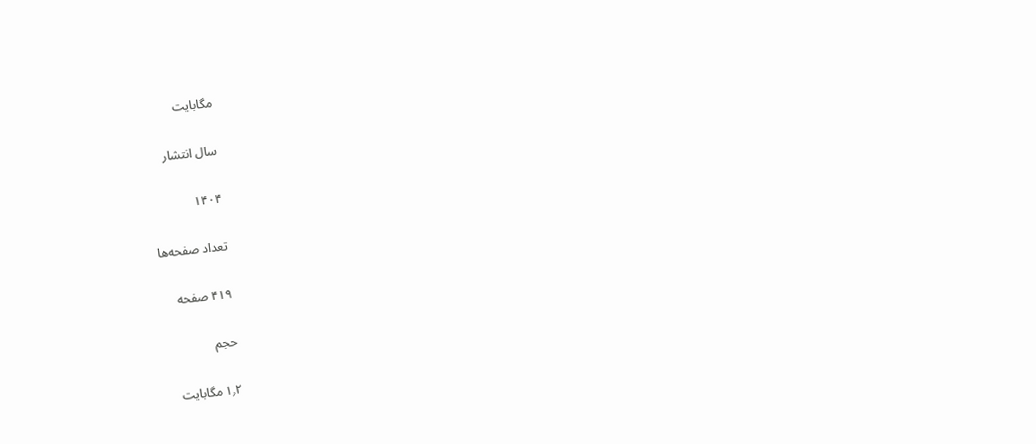مگابایت

سال انتشار

۱۴۰۴

تعداد صفحه‌ها

۴۱۹ صفحه

حجم

۱٫۲ مگابایت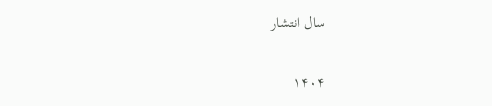سال انتشار

۱۴۰۴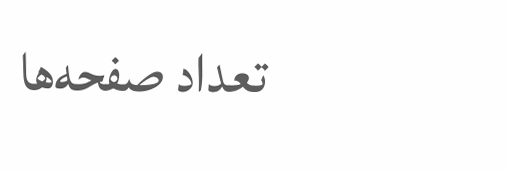تعداد صفحه‌ها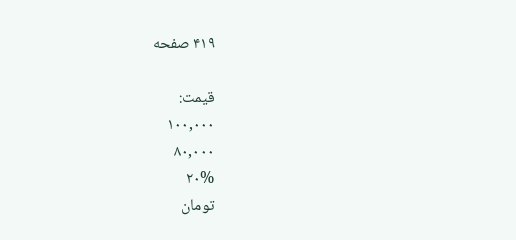۴۱۹ صفحه

قیمت:
۱۰۰,۰۰۰
۸۰,۰۰۰
۲۰%
تومان